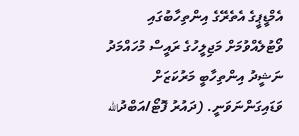އެމްޑީޕީގެ އެތެރޭގެ އިންތިހާބުގައި ވޯޓުލެއްވުމަށް މަޖިލީހުގެ ރައީސް މުހައްމަދު ނަޝީދު އިންތިހާބީ މަރުކަޒަށް ވަޑައިގަންނަވަނީ. (ދައުރު ފޮޓޯ/އަބްދުالله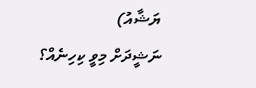ޔަޝާއު)
ނަޝީދަށް މިވީ ކިހިނެއް؟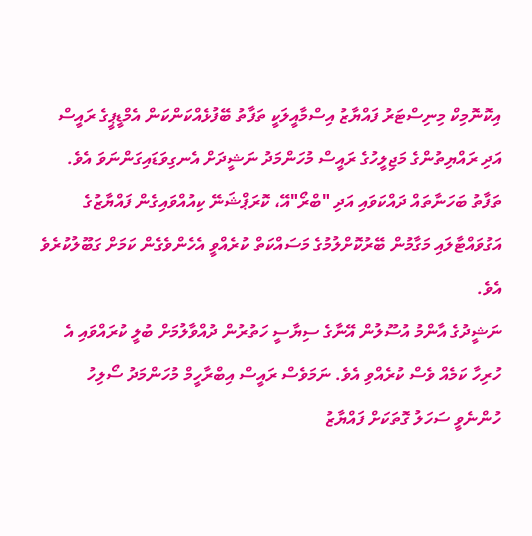އިކޮނޮމިކް މިނިސްޓަރު ފައްޔާޒު އިސްމާއީލަކީ ތަފާތު ބޭފުޅެއްކަންކަން އެމްޑީޕީގެ ރައީސް އަދި ރައްޔިތުންގެ މަޖިލީހުގެ ރައީސް މުހަންމަދު ނަޝީދަށް އެނގިވަޑައިގަންނަވަ އެވެ. ތަފާތު ބަހަނާތައް ދައްކަވައި އަދި "ބްރޯ"އޭ، ކޮރަޕްޝަނޭ ކިއުއްވައިގެން ފައްޔާޒުގެ އަގުވައްޓާލައި މަގާމުން ބޭރުކޮށްލުމުގެ މަސައްކަތް ކުރެއްވީ އެހެންވެގެން ކަމަށް ގަބޫލުކުރެވެ އެވެ.
ނަޝީދުގެ އާންމު އުސޫލުން އޭނާގެ ސިޔާސީ ހަތުރުން ދުއްވާލުމަށް ބުލީ ކުރައްވައި އެ ހުރިހާ ކަމެއް ވެސް ކުރެއްވި އެވެ. ނަމަވެސް ރައީސް އިބްރާހީމް މުހަންމަދު ސޯލިހު ހުންނެވީ ސަހަލު ގޮތަކަށް ފައްޔާޒު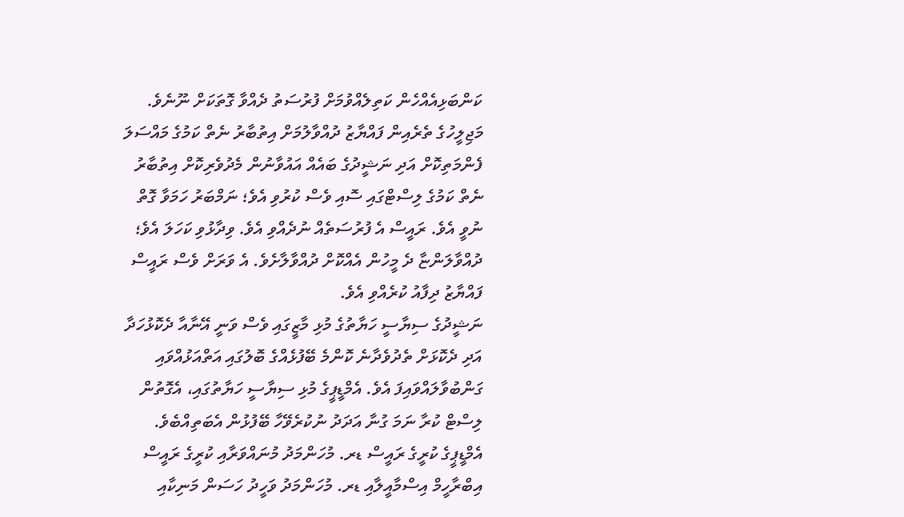ކަންބަޅިއެއްހެން ކަތިލެއްވުމަށް ފުރުސަތު ދެއްވާ ގޮތަކަށް ނޫނެވެ. މަޖިލީހުގެ ތެރެއިން ފައްޔާޒު ދުއްވާލުމަށް އިތުބާރު ނެތް ކަމުގެ މައްސަލަ ފެންމަތިކޮށް އަދި ނަޝީދުގެ ބައެއް އައުވާނުން މެދުވެރިކޮށް އިތުބާރު ނެތް ކަމުގެ ލިސްޓްގައި ސޮއި ވެސް ކުރުވި އެވެ؛ ނަމްބަރު ހަމަވާ ގޮތް ނުވީ އެވެ. ރައީސް އެ ފުރުސަތެއް ނުދެއްވި އެވެ. ވިދާޅުވި ކަހަލަ އެވެ؛ ދުއްވާލަންޏާ ދެ މީހުން އެއްކޮށް ދުއްވާލާށެވެ. އެ ވަރަށް ވެސް ރައީސް ފައްޔާޒު ދިފާއު ކުރެއްވި އެވެ.
ނަޝީދުގެ ސިޔާސީ ހަޔާތުގެ މުޅި މާޒީގައި ވެސް ވަނީ އޭނާއާ ދެކޮޅުހަދާ އަދި ދެކޮޅަށް ތެދުވެދާނެ ކޮންމެ ބޭފުޅެއްގެ ބޮލުގައި އަތްއަޅުއްވައި ގަންބުވާލައްވައިފަ އެވެ. އެމްޑީޕީގެ މުޅި ސިޔާސީ ހަޔާތުގައި، އެގޮތުން ލިސްޓް ކުރާ ނަމަ ގުނާ އަދަދު ނުކުރެވޭހާ ބޭފުޅުން އެބަތިއްބެވެ. އެމްޑީޕީގެ ކުރީގެ ރައީސް ޑރ. މުހަންމަދު މުނައްވަރާއި ކުރީގެ ރައީސް އިބްރާހީމް އިސްމާއީލާއި ޑރ. މުހަންމަދު ވަހީދު ހަސަން މަނިކާއި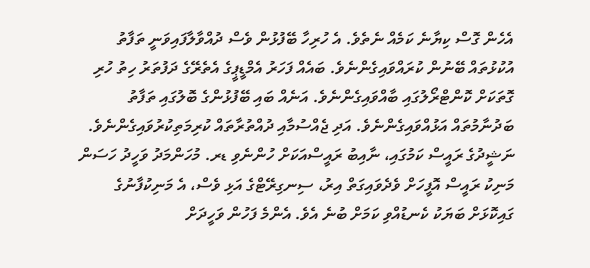އެހެން ގޮސް ކިޔާނެ ކަމެއް ނެތެވެ. އެ ހުރިހާ ބޭފުޅުން ވެސް ދުއްވާލާފައިވަނީ ތަފާތު އުކުޅުތައް ބޭނުން ކުރައްވައިގެންނެވެ. ބައެއް ފަހަރު އެމްޑީޕީގެ އެތެރޭގެ ދަފުތަރު ހިތު ހުރި ގޮތަކަށް ކޮންޓްރޯލުގައި ބާއްވައިގެންނެވެ. އަނެއް ބައި ބޭފުޅުންގެ ބޮލުގައި ތަފާތު ބަދުނާމުތައް އަޅުއްވައިގެންނެވެ. އަދި ޖެއްސުމާއި ދުއްތުރާތައް ކުރިމަތިކުރުވައިގެންނެވެ. ނަޝީދުގެ ރައީސް ކަމުގައި، ނާއިބު ރައީސްއަކަށް ހުންނެވި ޑރ. މުހަންމަދު ވަހީދު ހަސަން މަނިކު ރައީސް އޮފީހަށް ވެދެވައިގަތް އިރު، ސިނގިރޭޓްގެ އަޅި ވެސް، އެ މަނިކުފާނުގެ ގައިކޮޅަށް ބަޔަކު ކެނޑުއްވި ކަމަށް ބުނެ އެވެ. އެންމެ ފަހުން ވަހީދަށް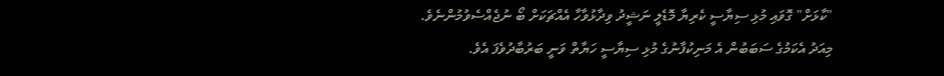"ކާޅަށް" ގޮވައި މުޅި ސިޔާސީ ކެރިޔާ މޮޑެލީ ނަޝީދު ވިދާޅުވާހާ އެއްޗަކަށް ބޯ ނުޖެއްސެވުމުންނެވެ. މިއަދު އެކަމުގެ ސަބަބުން އެ މަނިކުފާނުގެ މުޅި ސިޔާސީ ހަޔާތް ވަނީ ބަރުބާދުވެފަ އެވެ.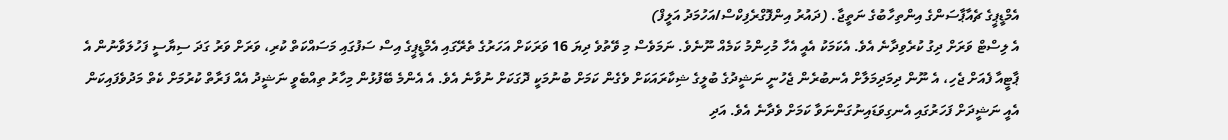އެމްޑީޕީގެ ޗެއާޕާސަންގެ އިންތިހާބުގެ ނަތީޖާ. (ދައުރު އިންފޮގްރެފިކްސް/އަހުމަދު އަލީފް)
އެ ލިސްޓް ވަރަށް ދިގު ކުރެވިދާނެ އެވެ. އެކަމަކު އެއީ އެހާ މުހިންމު ކަމެއް ނޫނެވެ. ނަމަވެސް މި ވޭތުވެ ދިޔަ 16 ވަރަކަށް އަހަރުގެ ތެރޭގައި އެމްޑީޕީގެ އިސް ސަފުގައި މަސައްކަތް ކުރި، ވަރަށް ވަރު ގަދަ ސިޔާސީ ފަހުލަވާނުން އެ ޕާޓީއާ ފެއަށް ޖެހި، އެ ނޫން ދިމަދިމަލާށް އެނބުރެން ޖެހުނީ ނަޝީދުގެ ބުލީގެ ޝިކާރައަކަށް ވެގެން ކަމަށް ބުނުމަކީ ދޮގަކަށް ނުވާނެ އެވެ. އެ އެންމެ ބޭފުޅުން މިހާރު ތިއްބެވީ ނަޝީދު އެއް ފަރާތް ކުރުމަށް ކެތް މަދުވެފައިކަން އެއީ ނަޝީދަށް ފަހަރުގައި އެނގިވަޑައިނުގަންނަވާ ކަމަށް ވެދާނެ އެވެ. އަދި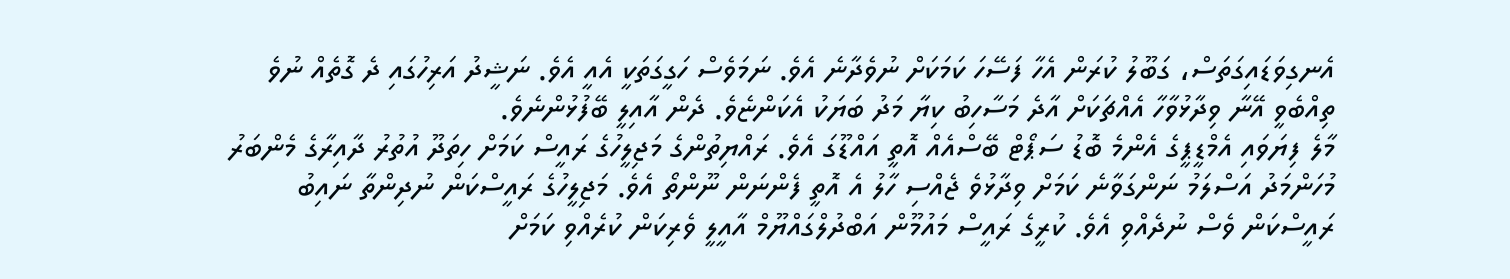އެނގިވަޑައިގަތަސް، ގަބޫލު ކުރަން އެހާ ފަސޭހަ ކަމަކަށް ނުވެދާނެ އެވެ. ނަމަވެސް ހަގީގަތަކީ އެއީ އެވެ. ނަޝީދު އަރިހުގައި ދެ ގޮތެއް ނުވެ ތިއްބެވީ އޭނާ ވިދާޅުވާހާ އެއްޗަކަށް އާދެ މަސާހިބު ކިޔާ މަދު ބަޔަކު އެކަންޏެވެ. ދެން އާއިލީ ބޭފުޅުންނެވެ.
މާލެ ފިޔަވައި އެމްޑީޕީގެ އެންމެ ބޮޑު ސަޕޯޓް ބޭސްއެއް އޮތީ އައްޑޫގަ އެވެ. ރައްޔިތުންގެ މަޖިލީހުގެ ރައީސް ކަމަށް ހިތަދޫ އުތުރު ދާއިރާގެ މެންބަރު މުހަންމަދު އަސްލަމު ނަންގަވާނެ ކަމަށް ވިދާޅުވެ ޖެއްސި ހާލު އެ އޮތީ ފެންނަން ނޫންތޯ އެވެ. މަޖިލީހުގެ ރައީސްކަން ނުދިންތާ ނައިބު ރައީސްކަން ވެސް ނުދެއްވި އެވެ. ކުރީގެ ރައީސް މައުމޫން އަބްދުލްގައްޔޫމް އާއީލީ ވެރިކަން ކުރެއްވި ކަމަށް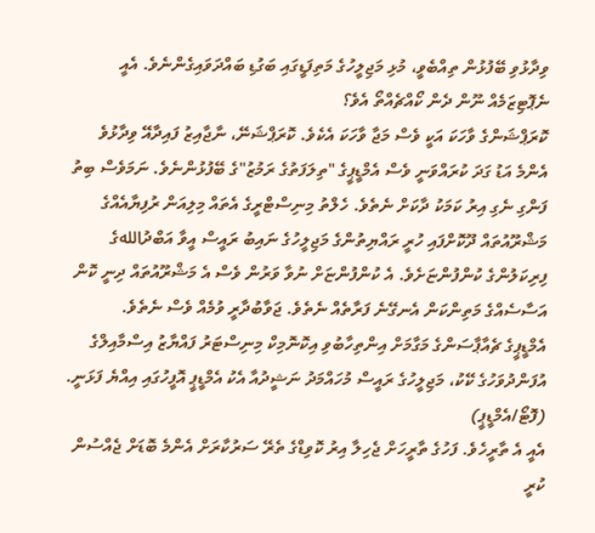ވިދާޅުވި ބޭފުޅުން ތިއްބެވީ، މުޅި މަޖިލީހުގެ މަތިފަޑީގައި ބަގުޑި ބައްދަވައިގެންނެވެ. އެއީ ނެޕޮޓިޒަމެއް ނޫން ދެން ކޯއްޗެއްތޯ އެވެ؟
ކޮރަޕްޝަންގެ ވާހަކަ އަކީ ވެސް މަޖާ ވާހަކަ އެކެވެ. ކޮރަޕްޝަނޭ، ނާޖާއިޒު ފައިދާއޭ ވިދާޅުވެ އެންމެ އަޑު ގަދަ ކުރައްވަނީ ވެސް އެމްޑީޕީގެ "ތިލަފަތުގެ ރަމުޒު"ގެ ބޭފުޅުންނެވެ. ނަމަވެސް ބިތު ފަންގި ނެގި އިރު ކަމަކު ދާކަށް ނެތެވެ. ހެލްތު މިނިސްޓްރީގެ އެތައް މިލިއަން ރުފިޔާއެއްގެ މަޝްރޫއުތައް ދޫކޮށްފައި ހުރީ ރައްޔިތުންގެ މަޖިލީހުގެ ނައިބު ރައީސް އީވާ އަބްދުاللهގެ ފިރިކަލުންގެ ކުންފުންޏަށެވެ. އެ ކުންފުންޏަށް ނުވާ ވަރުން ވެސް އެ މަޝްރޫއުތައް ދިނީ ކޮން އަސާސެއްގެ މަތިންކަން އެނގޭނެ ފަރާތެއް ނެތެވެ. ޖަވާބުދާރީ ވުމެއް ވެސް ނެތެވެ.
އެމްޑީޕީގެ ޗެއާޕާސަންގެ މަގާމަށް އިންތިހާބުވި އިކޮނޮމިކް މިނިސްޓަރު ފައްޔާޒު އިސްމާއިލްގެ އުފަންދުވަހުގެ ކޭކު، މަޖިލީހުގެ ރައީސް މުހައްމަދު ނަޝީދުއާ އެކު އެމްޑީޕީ އޮފީހުގައި އިއްޔެ ފަޅަނީ. (ފޮޓޯ/އެމްޑީޕީ)
އެއީ އެ ތާރީހެވެ. ފަހުގެ ތާރީހަށް ޖެހިލާ އިރު ކޮވިޑްގެ ތެރޭ ސަރުކާރަށް އެންމެ ބޮޑަށް ޖެއްސުން ކުރީ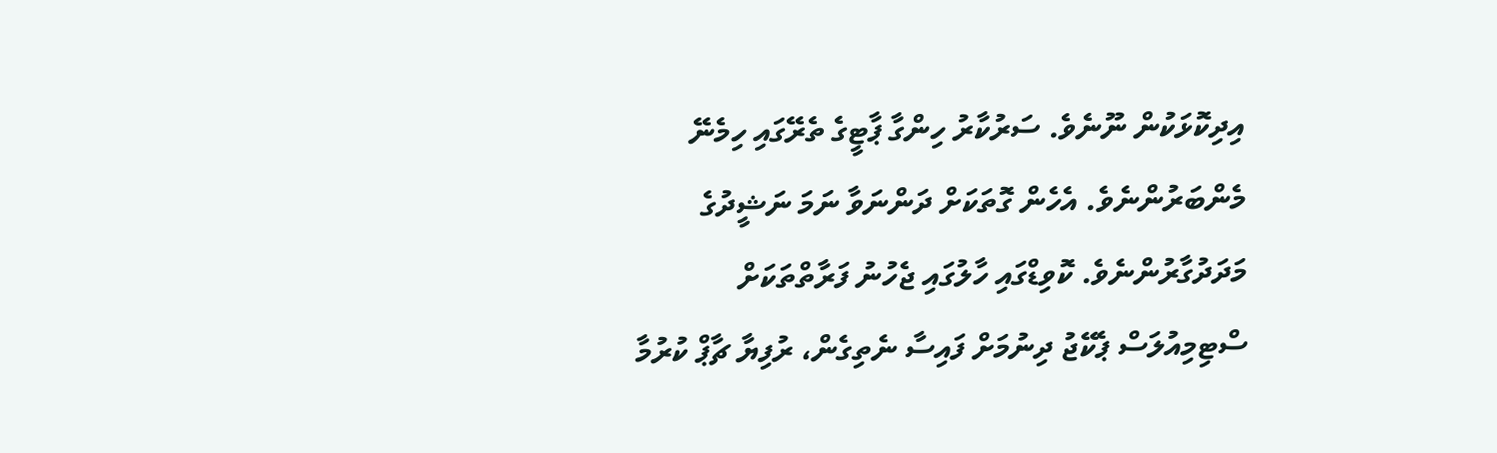އިދިކޮޅަކުން ނޫނެވެ. ސަރުކާރު ހިންގާ ޕާޓީގެ ތެރޭގައި ހިމެނޭ މެންބަރުންނެވެ. އެހެން ގޮތަކަށް ދަންނަވާ ނަމަ ނަޝީދުގެ މަދަދުގާރުންނެވެ. ކޮވިޑްގައި ހާލުގައި ޖެހުނު ފަރާތްތަކަށް ސްޓިމިއުލަސް ޕެކޭޖު ދިނުމަށް ފައިސާ ނެތިގެން، ރުފިޔާ ޗާޕް ކުރުމާ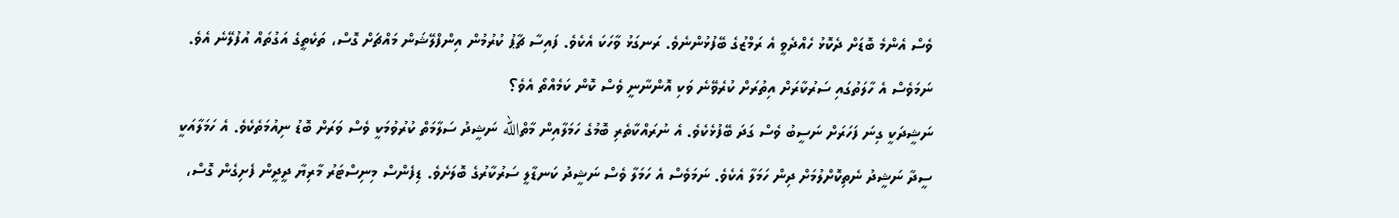ވެސް އެންމެ ބޮޑަށް ދެކޮޅު ހެއްދެވީ އެ ރަމްޒުގެ ބޭފުޅުންނެވެ. ރަނގަޅު ވާހަކަ އެކެވެ. ފައިސާ ޗާޕު ކުރުމުން އިންފްލޭޝަން މައްޗަށް ގޮސް، ތަކެތީގެ އަގުތައް އުފުލޭނެ އެވެ. ނަމަވެސް އެ ހާލަތުގައި ސަރުކާރަށް އިތުރަށް ކުރެވޭނެ ވަކި އޮންނާނީ ވެސް ކޮން ކަމެއްތޯ އެވެ؟
ނަޝީދަކީ ގިނަ ފަހަރަށް ނަސީބު ވެސް ގަދަ ބޭފުޅެކެވެ. އެ ނުރައްކާތެރި ބޮމުގެ ހަމަލާއިން މާތްالله ނަޝީދު ސަލާމަތް ކުރުވުމަކީ ވެސް ވަރަށް ބޮޑު ނިއުމަތެކެވެ. އެ ހަމަލާއަކީ ސީދާ ނަޝީދު ނެތިކޮށްލުމަށް ދިން ހަމަލާ އެކެވެ. ނަމަވެސް އެ ހަމަލާ ވެސް ނަޝީދު ކަނޑާލީ ސަރުކާރުގެ ބޮލަށެވެ. ޑިފެންސް މިނިސްޓަރު މާރިޔާ ދީދީން ފެށިގެން ގޮސް،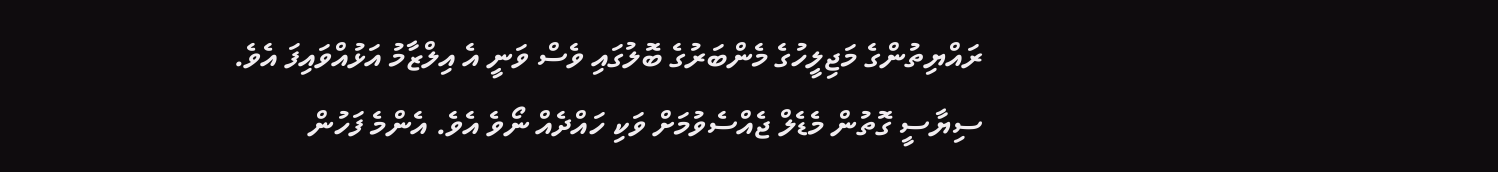ރައްޔިތުންގެ މަޖިލީހުގެ މެންބަރުގެ ބޮލުގައި ވެސް ވަނީ އެ އިލްޒާމު އަޅުއްވައިފަ އެވެ. ސިޔާސީ ގޮތުން މެޑެލް ޖެއްސެވުމަށް ވަކި ހައްދެއް ނޯވެ އެވެ. އެންމެ ފަހުން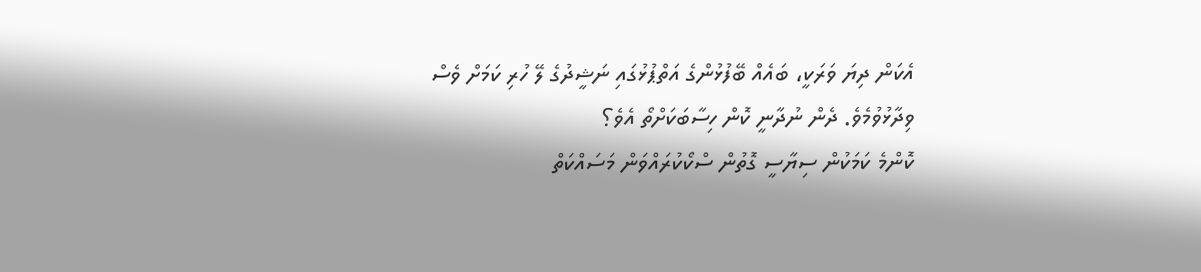އެކަން ދިޔަ ވަރަކީ، ބައެއް ބޭފުޅުންގެ އަތްޕުޅުގައި ނަޝީދުގެ ލޭ ހުރި ކަމަށް ވެސް ވިދާޅުވުމެވެ. ދެން ނުދާނީ ކޮން ހިސާބަކަށްތޯ އެވެ؟
ކޮންމެ ކަމަކުން ސިޔާސީ ގޮތުން ސްކޯކުރައްވަން މަސައްކަތް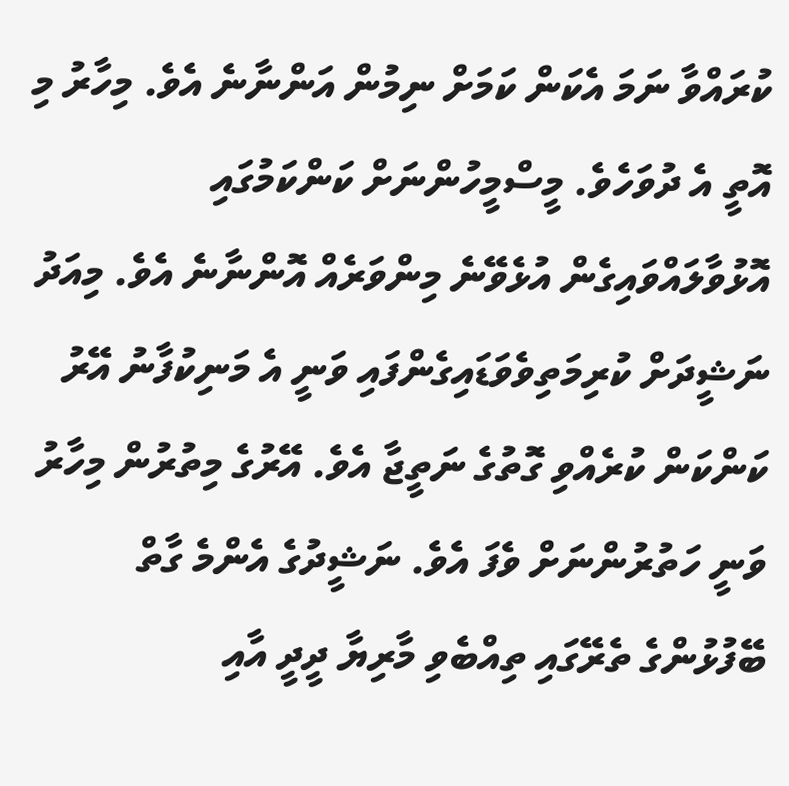ކުރައްވާ ނަމަ އެކަން ކަމަށް ނިމުން އަންނާނެ އެވެ. މިހާރު މި އޮތީ އެ ދުވަހެވެ. މީސްމީހުންނަށް ކަންކަމުގައި އޮޅުވާލައްވައިގެން އުޅެވޭނެ މިންވަރެއް އޮންނާނެ އެވެ. މިއަދު ނަޝީދަށް ކުރިމަތިވެވަޑައިގެންފައި ވަނީ އެ މަނިކުފާނު އޭރު ކަންކަން ކުރެއްވި ގޮތުގެ ނަތީޖާ އެވެ. އޭރުގެ މިތުރުން މިހާރު ވަނީ ހަތުރުންނަށް ވެފަ އެވެ. ނަޝީދުގެ އެންމެ ގާތް ބޭފުޅުންގެ ތެރޭގައި ތިއްބެވި މާރިޔާ ދީދީ އާއި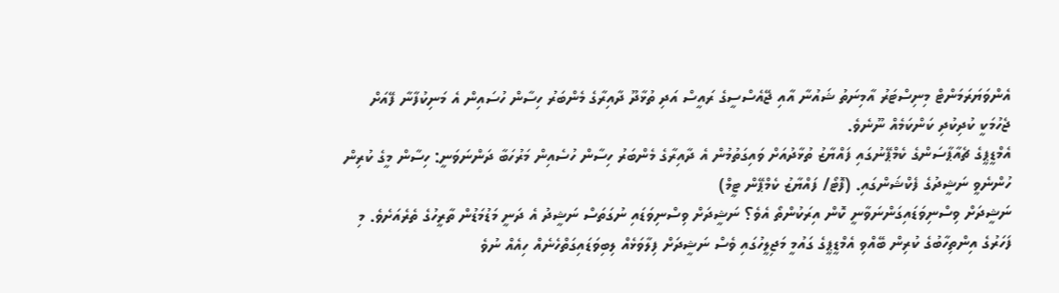އެންވަޔަރަމަންޓް މިނިސްޓަރު އާމިނަތު ޝައުނާ އާއި ޖޭއެސްސީގެ ރައީސް އަދި ތުޅާދޫ ދާއިރާގެ މެންބަރު ހިސާން ހުސައިން އެ މަނިކުފާނާ ފޭއަށް ޖެހުމަކީ ކުދިކުދި ކަންކަމެއް ނޫނެވެ.
އެމްޑީޕީގެ ޗެއާޕާސަންގެ ކެމްޕޭނުގައި ފައްޔާޒު ތުޅާދުއަށް ވައިގަތުމުން އެ ދާއިރާގެ މެންބަރު ހިސާން ހުސެއިން މަރުހަބާ ދަންނަވަނީ: ހިސާން މީގެ ކުރިން ހުންނެވީ ނަޝީދުގެ ފެކްޝަންގައި. (ފޮޓޯ/ ފައްޔާޒު ކެމްޕޭން ޓީމް)
ނަޝީދަށް ވިސްނިވަޑައިގަންނަވާނީ ކޮން އިރަކުންތޯ އެވެ؟ ނަޝީދަށް ވިސްނިވަޑައި ނުގަތަސް ނަޝީދު އެ ދަނީ މަޑުމަޑުން ތާރީހުގެ ތެރެއަށެވެ. މި ފަހަރުގެ އިންތިހާބުގެ ކުރިން ބޭއްވި އެމްޑީޕީގެ ގައުމީ މަޖިލީހުގައި ވެސް ނަޝީދަށް ފިލާވަޅެއް ލިބިވަޑައިގަތްހެނެއް ހިއެއް ނުވެ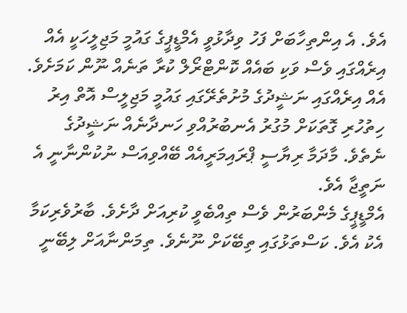އެވެ. އެ އިންތިހާބަށް ފަހު ވިދާޅުވީ އެމްޑީޕީގެ ގައުމީ މަޖިލީހަކީ އެއް އިރެއްގައި ވެސް ވަކި ބައެއް ކޮންޓްރޯލް ކުރާ ތަނެއް ނޫން ކަމަށެވެ. އެއް އިރެއްގައި ނަޝީދުގެ މުށުތެރޭގައި ގައުމީ މަޖިލީސް އޮތް އިރު ހިތުހުރި ގޮތަކަށް މުގުރު އެނބުރުއްވި ހަނދާނެއް ނަޝީދުގެ ނެތެވެ. މާދަމާ ރިޔާސީ ޕްރައިމަރީއެއް ބޭއްވިއަސް ނުކުންނާނީ އެ ނަތީޖާ އެވެ.
އެމްޑީޕީގެ މެންބަރުން ވެސް ތިއްބެވީ ކުރިއަށް ދާށެވެ. ބާރުވެރިކަމާ އެކު އެވެ. ކަސްތަޅުގައި ތިބޭކަށް ނޫނެވެ. ތިމަންނާއަށް ލިބޭނީ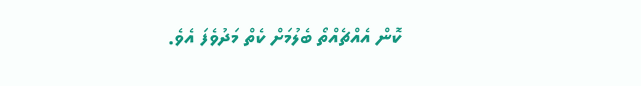ކޮން އެއްޗެއްތޯ ބެލުމަށް ކެތް މަދުވެފަ އެވެ.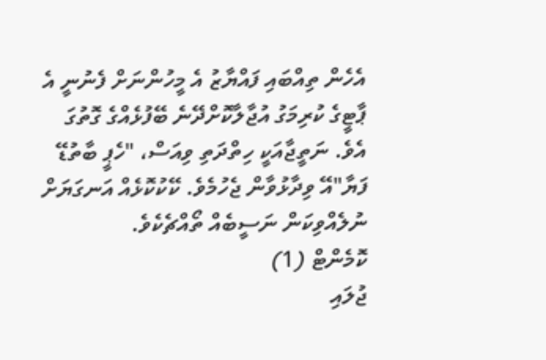އެހެން ތިއްބައި ފައްޔާޒު އެ މީހުންނަށް ފެނުނީ އެ ޕާޓީގެ ކުރިމަގު އުޖާލާކޮށްދޭނެ ބޭފުޅެއްގެ ގޮތުގަ އެވެ. ނަތީޖާއަކީ ހިތްދަތި ވިއަސް، "ހެޕީ ބާތުޑޭ ފަޔާ"އޭ ވިދާޅުވާން ޖެހުމެވެ. ކޭކުކޮޅެއް އަނގަޔަށް ނުލެއްވިކަން ނަސީބެއް ތޯއްޗެކެވެ.
ކޮމެންޓް (1)
ޖުލައި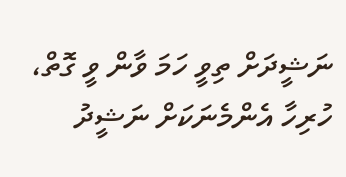ނަޝީދަށް ތިވީ ހަމަ ވާން ވީ ގޮތް، ހުރިހާ އެންމެނަކަށް ނަޝީދު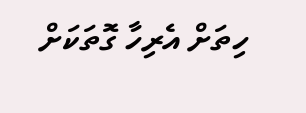ހިތަށް އެރިހާ ގޮތަކަށް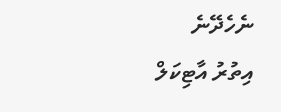ނެހެދޭނެ
އިތުރު އާޓިކަލް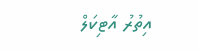އިތުރު އާޓިކަލް